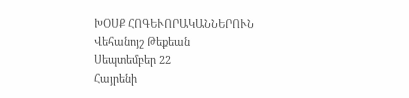ԽՕՍՔ ՀՈԳԵՒՈՐԱԿԱՆՆԵՐՈՒՆ
Վեհանոյշ Թեքեան
Սեպտեմբեր 22
Հայրենի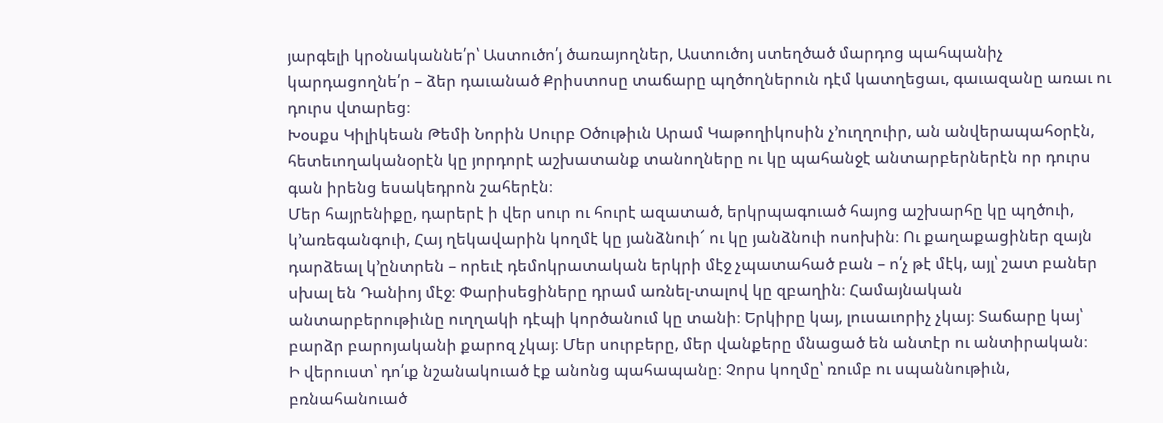յարգելի կրօնականնե՛ր՝ Աստուծո՛յ ծառայողներ, Աստուծոյ ստեղծած մարդոց պահպանիչ կարդացողնե՛ր – ձեր դաւանած Քրիստոսը տաճարը պղծողներուն դէմ կատղեցաւ, գաւազանը առաւ ու դուրս վտարեց։
Խօսքս Կիլիկեան Թեմի Նորին Սուրբ Օծութիւն Արամ Կաթողիկոսին չ՚ուղղուիր, ան անվերապահօրէն, հետեւողականօրէն կը յորդորէ աշխատանք տանողները ու կը պահանջէ անտարբերներէն որ դուրս գան իրենց եսակեդրոն շահերէն։
Մեր հայրենիքը, դարերէ ի վեր սուր ու հուրէ ազատած, երկրպագուած հայոց աշխարհը կը պղծուի, կ՚առեգանգուի, Հայ ղեկավարին կողմէ կը յանձնուի՜ ու կը յանձնուի ոսոխին։ Ու քաղաքացիներ զայն դարձեալ կ՚ընտրեն – որեւէ դեմոկրատական երկրի մէջ չպատահած բան – ո՛չ թէ մէկ, այլ՝ շատ բաներ սխալ են Դանիոյ մէջ։ Փարիսեցիները դրամ առնել-տալով կը զբաղին։ Համայնական անտարբերութիւնը ուղղակի դէպի կործանում կը տանի։ Երկիրը կայ, լուսաւորիչ չկայ։ Տաճարը կայ՝ բարձր բարոյականի քարոզ չկայ։ Մեր սուրբերը, մեր վանքերը մնացած են անտէր ու անտիրական։
Ի վերուստ՝ դո՛ւք նշանակուած էք անոնց պահապանը։ Չորս կողմը՝ ռումբ ու սպաննութիւն, բռնահանուած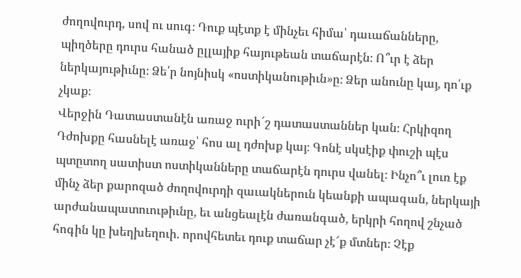ժողովուրդ, սով ու սուգ։ Դուք պէտք է մինչեւ հիմա՝ դաւաճանները, պիղծերը դուրս հանած ըլլայիք հայութեան տաճարէն։ Ո՞ւր է ձեր ներկայութիւնը։ Ձե՛ր նոյնիսկ «ոստիկանութիւն»ը։ Ձեր անունը կայ, դո՛ւք չկաք։
Վերջին Դատաստանէն առաջ ուրի՜շ դատաստաններ կան։ Հրկիզող Դժոխքը հասնելէ առաջ՝ հոս ալ դժոխք կայ։ Գոնէ սկսէիք փուշի պէս պտըտող սատիստ ոստիկանները տաճարէն դուրս վանել։ Ինչո՞ւ լուռ էք մինչ ձեր քարոզած ժողովուրդի զաւակներուն կեանքի ապագան, ներկայի արժանապատուութիւնը, եւ անցեալէն ժառանգած, երկրի հողով շնչած հոգին կը խեղխեղուի. որովհետեւ դուք տաճար չէ՜ք մտներ։ Չէք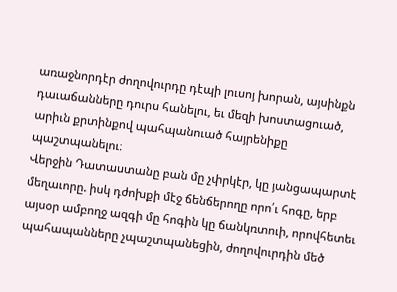առաջնորդէր ժողովուրդը դէպի լուսոյ խորան, այսինքն դաւաճանները դուրս հանելու, եւ մեզի խոստացուած, արիւն քրտինքով պահպանուած հայրենիքը պաշտպանելու։
Վերջին Դատաստանը բան մը չփրկէր, կը յանցապարտէ մեղաւորը. իսկ դժոխքի մէջ ճենճերողը որո՛ւ հոգը, երբ այսօր ամբողջ ազգի մը հոգին կը ճանկռտուի, որովհետեւ պահապանները չպաշտպանեցին, ժողովուրդին մեծ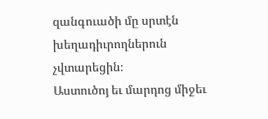զանգուածի մը սրտէն խեղադիւրողներուն չվտարեցին։
Աստուծոյ եւ մարդոց միջեւ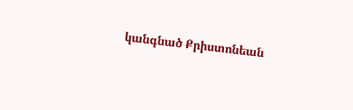կանգնած Քրիստոնեան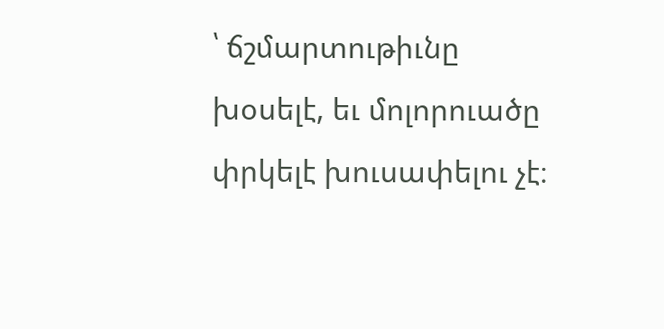՝ ճշմարտութիւնը խօսելէ, եւ մոլորուածը փրկելէ խուսափելու չէ։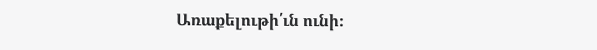Առաքելութի՛ւն ունի։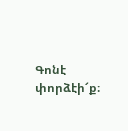Գոնէ փորձէի՜ք։